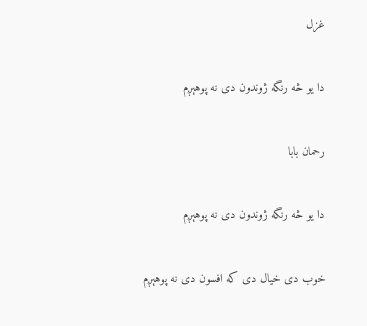غزل

دا يو څه رنگه ژوندون دی نه پوهېږم

رحمان بابا

دا يو څه رنگه ژوندون دی نه پوهېږم

خوب دی خيال دی که افسون دی نه پوهېږم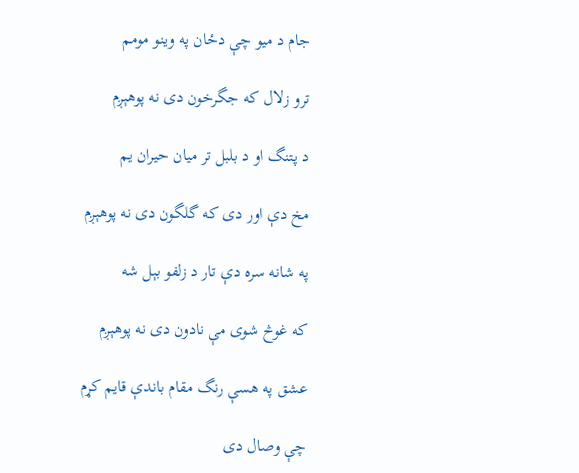جام د ميو چې دځان په وينو مومم

ترو زلال که جگرخون دی نه پوهېږم

د پتنگ او د بلبل تر ميان حيران يم

مخ دې اور دی که گلگون دی نه پوهېږم

په شانه سره دې تار د زلفو بېل شه

که غوڅ شوی مې نادون دی نه پوهېږم

عشق په هسې رنگ مقام باندې قايم کړم

چې وصال دی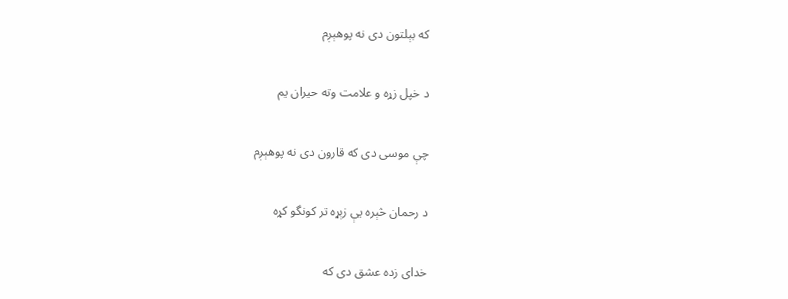که بېلتون دی نه پوهېږم

د خپل زړه و علامت وته حيران يم

چې موسی دی که قارون دی نه پوهېږم

د رحمان څېره يې زېړه تر کونگو کړه

خدای زده عشق دی که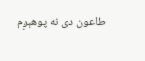طاعون دی نه پوهېږم